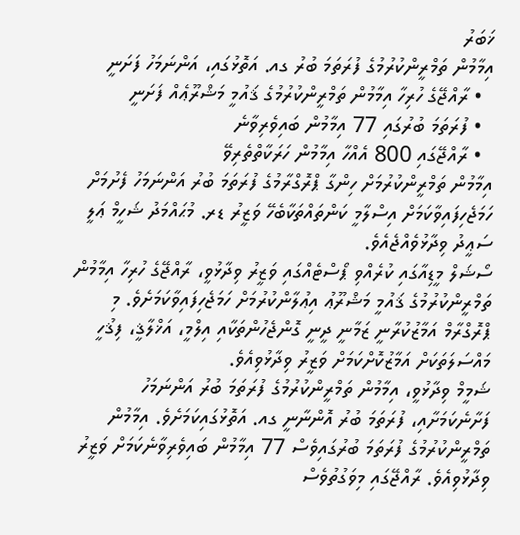ޚަބަރު
އިމާމުން ތަމްރީންކުރުމުގެ ފުރަތަމަ ބުރު ގއ. އަތޮޅުގައި، އަންނަމަހު ފަށަނީ
  • ރާއްޖޭގެ ހުރިހާ އިމާމުން ތަމްރީންކުރުމުގެ ޤައުމީ މަޝްރޫޢެއް ފަށަނީ
  • ފުރަތަމަ ބުރުގައި 77 އިމާމުން ބައިވެރިވާނެ
  • ރާއްޖޭގައި 800 އެއްހާ އިމާމުން ހަރަކާތްތެރިވޭ
އިމާމުން ތަމްރީންކުރުމަށް ހިންގާ ޕްރޮގްރާމުގެ ފުރަތަމަ ބުރު އަންނަމަހު ފެށުމަށް ހަމަޖެހިފައިވާކަމަށް އިސްލާމީ ކަންތައްތަކާބެހޭ ވަޒީރު ޑރ. މުޙައްމަދު ޝަހީމް ޢަލީ ސަޢީދު ވިދާޅުވެއްޖެއެވެ.
ސޯޝަލް މީޑިއާގައި ކުރެއްވި ޕޯސްޓެއްގައި ވަޒީރު ވިދާޅުވީ، ރާއްޖޭގެ ހުރިހާ އިމާމުން ތަމްރީންކުރުމުގެ ޤައުމީ މަޝްރޫޢު އިޢުލާންކުރުމަށް ހަމަޖެހިފައިވާކަމަށެވެ. މި ޕްރޮގްރާމް އަމާޒުކުރާނީ ޒަމާނީ ދީނީ ގޮންޖެހުންތަކާއި އިލްމީ، އަޚްލާޤީ، ފިޤުހީ މައްސަލަތަކަށް އަމާޒުކޮށްކަމަށް ވަޒީރު ވިދާޅުވިއެވެ.
ޝަމީމް ވިދާޅުވީ، އިމާމުން ތަމްރީންކުރުމުގެ ފުރަތަމަ ބުރު އަންނަމަހު ފަށާނެކަމަށާއި، ފުރަތަމަ ބުރު އޮންނާނީ ގއ. އަތޮޅުގައިކަމަށެވެ. އިމާމުން ތަމްރީންކުރުމުގެ ފުރަތަމަ ބުރުގައިވެސް 77 އިމާމުން ބައިވެރިވާނެކަމަށް ވަޒީރު ވިދާޅުވިއެވެ. ރާއްޖޭގައި މިވަގުތުވެސް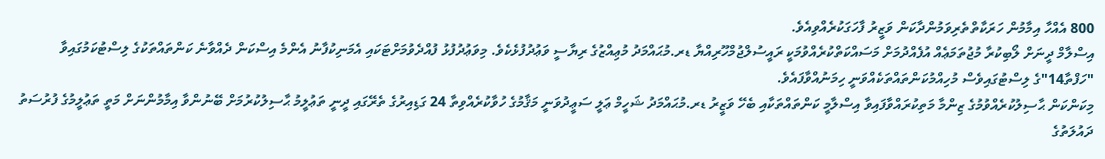800 އެއްހާ އިމާމުން ހަރަކާތްތެރިވަމުންދާކަން ވަޒީރު ފާހަގަކުރެއްވިއެވެ.
އިސްލާމް ދީނަށް ލޯބިކުރާ މުޖުތަމަޢެއް އުފެއްދުމަށް މަސައްކަތްކުރެއްވުމަކީ ރައީސުލްޖުމްހޫރިއްޔާ ޑރ.މުޙައްމަދު މުޢިއްޒުގެ ރިޔާސީ ވަޢުދުފުޅެކެވެ. މިވަޢުދުފުޅު ފުއްދެވުމަށްޓަކައި އެމަނިކުފާނު އެންމެ އިސްކަން ދެއްވާނެ ކަންތައްތަކުގެ ލިސްޓުކަމުގައިވާ "ހަފްތާ14"ގެ ލިސްޓުގައިވެސް މުހިއްމުކަންތައްތަކެއްވަނީ ހިމަނުއްވާފައެވެ.
މިކަންކަން ޙާސިލުކުރެއްވުމުގެ ޒިންމާ މަތިކުރައްވާފައިވާ އިސްލާމީ ކަންތައްތަކާއި ބެހޭ ވަޒީރު ޑރ.މުޙައްމަދު ޝަހީމް ޢަލީ ސަޢީދުވަނީ މަޤާމުގެ ހުވާކުރެއްވިތާ 24 ގަޑިއިރުގެ ތެރޭގައި ދީނީ ތަޢުލީމު ޙާސިލުކުރުމަށް ބޭނުންވާ އިމާމުންނަށް މަތީ ތަޢުލީމުގެ ފުރުސަތު ދައުލަތުގެ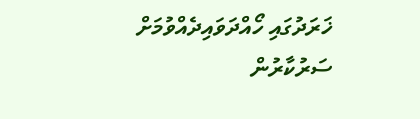ޚަރަދުގައި ހޯއްދަވައިދެއްވުމަށް ސަރުކާރުން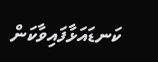ކަނޑައަޅާފައިވާކަން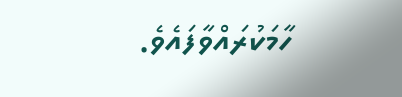ހާމަކުރައްވާފައެވެ.